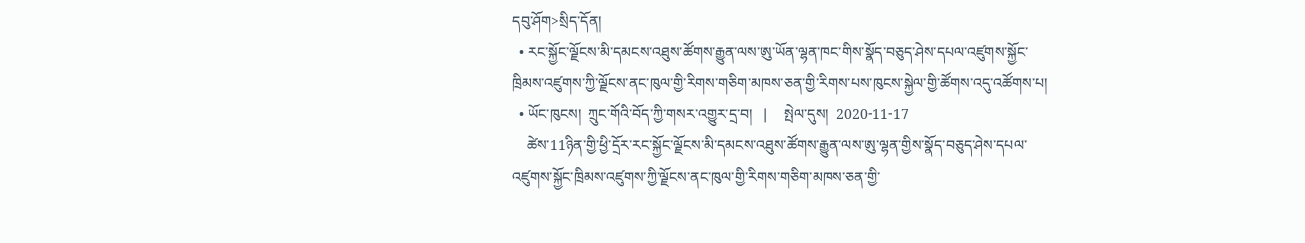དབུ་ཤོག>སྲིད་དོན།
  • རང་སྐྱོང་ལྗོངས་མི་དམངས་འཐུས་ཚོགས་རྒྱུན་ལས་ཨུ་ཡོན་ལྷན་ཁང་གིས་སྣོད་བཅུད་ཤེས་དཔལ་འཛུགས་སྐྱོང་ཁྲིམས་འཛུགས་ཀྱི་ལྗོངས་ནང་ཁུལ་གྱི་རིགས་གཅིག་མཁས་ཅན་གྱི་རིགས་པས་ཁུངས་སྐྱེལ་གྱི་ཚོགས་འདུ་འཚོགས་པ།
  • ཡོང་ཁུངས།  ཀྲུང་གོའི་བོད་ཀྱི་གསར་འགྱུར་དྲ་བ།   |     སྤེལ་དུས།  2020-11-17
    ཚེས་11ཉིན་གྱི་ཕྱི་དྲོར་རང་སྐྱོང་ལྗོངས་མི་དམངས་འཐུས་ཚོགས་རྒྱུན་ལས་ཨུ་ལྷན་གྱིས་སྣོད་བཅུད་ཤེས་དཔལ་འཛུགས་སྐྱོང་ཁྲིམས་འཛུགས་ཀྱི་ལྗོངས་ནང་ཁུལ་གྱི་རིགས་གཅིག་མཁས་ཅན་གྱི་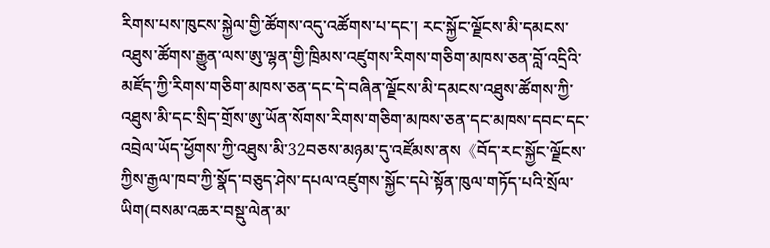རིགས་པས་ཁུངས་སྐྱེལ་གྱི་ཚོགས་འདུ་འཚོགས་པ་དང་། རང་སྐྱོང་ལྗོངས་མི་དམངས་འཐུས་ཚོགས་རྒྱུན་ལས་ཨུ་ལྷན་གྱི་ཁྲིམས་འཛུགས་རིགས་གཅིག་མཁས་ཅན་བློ་འདྲིའི་མཛོད་ཀྱི་རིགས་གཅིག་མཁས་ཅན་དང་དེ་བཞིན་ལྗོངས་མི་དམངས་འཐུས་ཚོགས་ཀྱི་འཐུས་མི་དང་སྲིད་གྲོས་ཨུ་ཡོན་སོགས་རིགས་གཅིག་མཁས་ཅན་དང་མཁས་དབང་དང་འབྲེལ་ཡོད་ཕྱོགས་ཀྱི་འཐུས་མི་32བཅས་མཉམ་དུ་འཛོམས་ནས《བོད་རང་སྐྱོང་ལྗོངས་ཀྱིས་རྒྱལ་ཁབ་ཀྱི་སྣོད་བཅུད་ཤེས་དཔལ་འཛུགས་སྐྱོང་དཔེ་སྟོན་ཁུལ་གཏོད་པའི་སྲོལ་ཡིག(བསམ་འཆར་བསྡུ་ལེན་མ་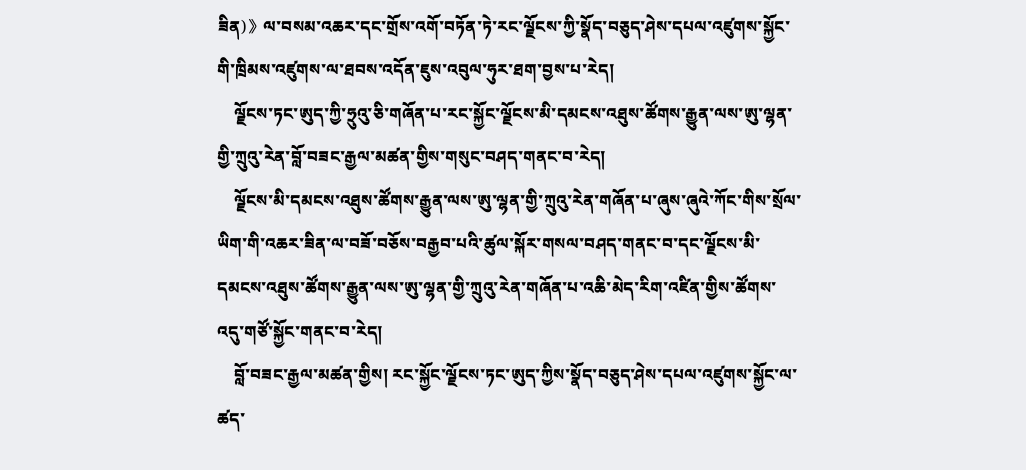ཟིན)》ལ་བསམ་འཆར་དང་གྲོས་འགོ་བཏོན་ཏེ་རང་ལྗོངས་ཀྱི་སྣོད་བཅུད་ཤེས་དཔལ་འཛུགས་སྐྱོང་གི་ཁྲིམས་འཛུགས་ལ་ཐབས་འདོན་ཇུས་འབུལ་ཧུར་ཐག་བྱས་པ་རེད།
    ལྗོངས་ཏང་ཨུད་ཀྱི་ཧྲུའུ་ཅི་གཞོན་པ་རང་སྐྱོང་ལྗོངས་མི་དམངས་འཐུས་ཚོགས་རྒྱུན་ལས་ཨུ་ལྷན་གྱི་ཀྲུའུ་རེན་བློ་བཟང་རྒྱལ་མཚན་གྱིས་གསུང་བཤད་གནང་བ་རེད།
    ལྗོངས་མི་དམངས་འཐུས་ཚོགས་རྒྱུན་ལས་ཨུ་ལྷན་གྱི་ཀྲུའུ་རེན་གཞོན་པ་ཞུས་ཞུའེ་ཀོང་གིས་སྲོལ་ཡིག་གི་འཆར་ཟིན་ལ་བཟོ་བཅོས་བརྒྱབ་པའི་ཚུལ་སྐོར་གསལ་བཤད་གནང་བ་དང་ལྗོངས་མི་དམངས་འཐུས་ཚོགས་རྒྱུན་ལས་ཨུ་ལྷན་གྱི་ཀྲུའུ་རེན་གཞོན་པ་འཆི་མེད་རིག་འཛིན་གྱིས་ཚོགས་འདུ་གཙོ་སྐྱོང་གནང་བ་རེད།
    བློ་བཟང་རྒྱལ་མཚན་གྱིས། རང་སྐྱོང་ལྗོངས་ཏང་ཨུད་ཀྱིས་སྣོད་བཅུད་ཤེས་དཔལ་འཛུགས་སྐྱོང་ལ་ཚད་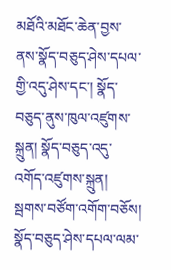མཐོའི་མཐོང་ཆེན་བྱས་ནས་སྣོད་བཅུད་ཤེས་དཔལ་གྱི་འདུ་ཤེས་དང་། སྣོད་བཅུད་ནུས་ཁུལ་འཛུགས་སྐྲུན། སྣོད་བཅུད་འདུ་འགོད་འཛུགས་སྐྲུན། སྦགས་བཙོག་འགོག་བཅོས། སྣོད་བཅུད་ཤེས་དཔལ་ལམ་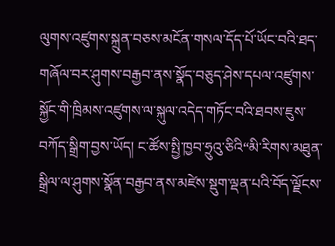ལུགས་འཛུགས་སྐྲུན་བཅས་མངོན་གསལ་དོད་པོ་ཡོང་བའི་ཐད་གཞོལ་བར་ཤུགས་བརྒྱབ་ནས་སྣོད་བཅུད་ཤེས་དཔལ་འཛུགས་སྐྱོང་གི་ཁྲིམས་འཛུགས་ལ་སྐུལ་འདེད་གཏོང་བའི་ཐབས་ཇུས་བཀོད་སྒྲིག་བྱས་ཡོད། ང་ཚོས་སྤྱི་ཁྱབ་ཧྲུའུ་ཅིའི“མི་རིགས་མཐུན་སྒྲིལ་ལ་ཤུགས་སྣོན་བརྒྱབ་ནས་མཛེས་སྡུག་ལྡན་པའི་བོད་ལྗོངས་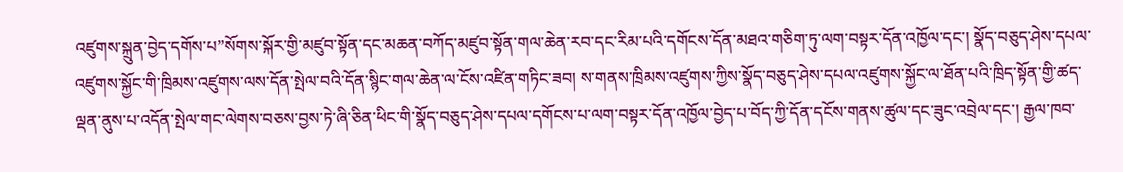འཛུགས་སྐྲུན་བྱེད་དགོས་པ”སོགས་སྐོར་གྱི་མཛུབ་སྟོན་དང་མཆན་བཀོད་མཛུབ་སྟོན་གལ་ཆེན་རབ་དང་རིམ་པའི་དགོངས་དོན་མཐའ་གཅིག་ཏུ་ལག་བསྟར་དོན་འཁྱོལ་དང་། སྣོད་བཅུད་ཤེས་དཔལ་འཛུགས་སྐྱོང་གི་ཁྲིམས་འཛུགས་ལས་དོན་སྤེལ་བའི་དོན་སྙིང་གལ་ཆེན་ལ་ངོས་འཛིན་གཏིང་ཟབ། ས་གནས་ཁྲིམས་འཛུགས་ཀྱིས་སྣོད་བཅུད་ཤེས་དཔལ་འཛུགས་སྐྱོང་ལ་ཐོན་པའི་ཁྲིད་སྟོན་གྱི་ཚད་ལྡན་ནུས་པ་འདོན་སྤེལ་གང་ལེགས་བཅས་བྱས་ཏེ་ཞི་ཅིན་ཕིང་གི་སྣོད་བཅུད་ཤེས་དཔལ་དགོངས་པ་ལག་བསྟར་དོན་འཁྱོལ་བྱེད་པ་བོད་ཀྱི་དོན་དངོས་གནས་ཚུལ་དང་ཟུང་འབྲེལ་དང་། རྒྱལ་ཁབ་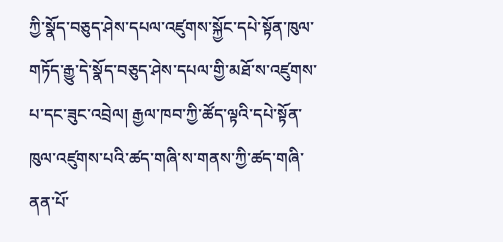ཀྱི་སྣོད་བཅུད་ཤེས་དཔལ་འཛུགས་སྐྱོང་དཔེ་སྟོན་ཁུལ་གཏོད་རྒྱུ་དེ་སྣོད་བཅུད་ཤེས་དཔལ་གྱི་མཐོ་ས་འཛུགས་པ་དང་ཟུང་འབྲེལ། རྒྱལ་ཁབ་ཀྱི་ཚོད་ལྟའི་དཔེ་སྟོན་ཁུལ་འཛུགས་པའི་ཚད་གཞི་ས་གནས་ཀྱི་ཚད་གཞི་ནན་པོ་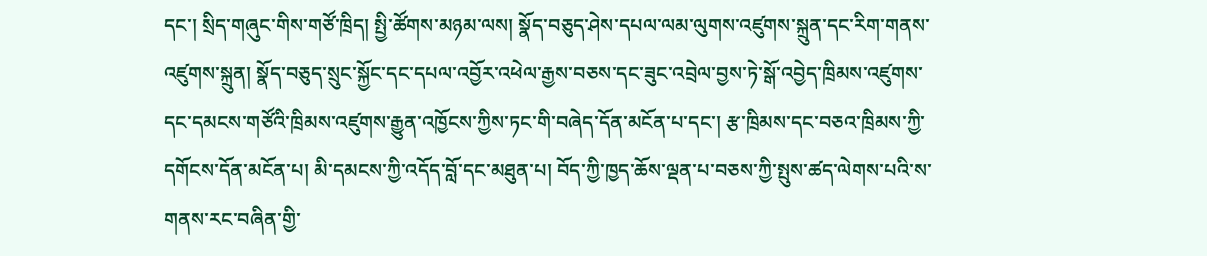དང་། སྲིད་གཞུང་གིས་གཙོ་ཁྲིད། སྤྱི་ཚོགས་མཉམ་ལས། སྣོད་བཅུད་ཤེས་དཔལ་ལམ་ལུགས་འཛུགས་སྐྲུན་དང་རིག་གནས་འཛུགས་སྐྲུན། སྣོད་བཅུད་སྲུང་སྐྱོང་དང་དཔལ་འབྱོར་འཕེལ་རྒྱས་བཅས་དང་ཟུང་འབྲེལ་བྱས་ཏེ་སྒོ་འབྱེད་ཁྲིམས་འཛུགས་དང་དམངས་གཙོའི་ཁྲིམས་འཛུགས་རྒྱུན་འཁྱོངས་ཀྱིས་ཏང་གི་བཞེད་དོན་མངོན་པ་དང་། རྩ་ཁྲིམས་དང་བཅའ་ཁྲིམས་ཀྱི་དགོངས་དོན་མངོན་པ། མི་དམངས་ཀྱི་འདོད་བློ་དང་མཐུན་པ། བོད་ཀྱི་ཁྱད་ཆོས་ལྡན་པ་བཅས་ཀྱི་སྤུས་ཚད་ལེགས་པའི་ས་གནས་རང་བཞིན་གྱི་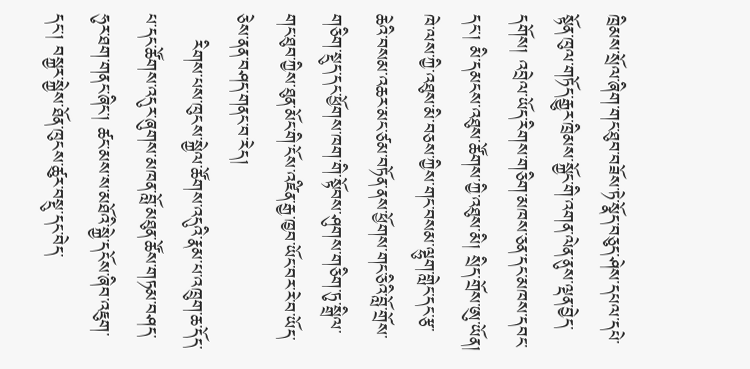ཁྲིམས་སྲོལ་ཞིག་གང་ཐུབ་བཟོས་ཏེ་སྣོད་བཅུད་ཤེས་དཔལ་དཔེ་སྟོན་ཁུལ་གཏོད་རྒྱུར་ཁྲིམས་སྐྱོང་གི་འགན་ལེན་ནུས་ལྡན་བྱེད་དགོས། འབྲེལ་ཡོད་རིགས་གཅིག་མཁས་ཅན་དང་མཁས་དབང་དང་། མི་དམངས་འཐུས་ཚོགས་ཀྱི་འཐུས་མི། སྲིད་གྲོས་ཨུ་ཡོན། ཁེ་ལས་ཀྱི་འཐུས་མི་བཅས་ཀྱིས་གང་བསམ་ལྷུག་གླེང་དང་རྩ་ཆེའི་བསམ་འཆར་མང་ཙམ་བཏོན་ནས་ཕྱོགས་གང་ཅིའི་བློ་གྲོས་གཅིག་སྡུད་དང་ཕྱོགས་ཁག་གི་སྟོབས་ཤུགས་གཅིག་ཏུ་སྒྲིལ་གང་ཐུབ་ཀྱིས་ཐུན་མོང་གི་ངོས་འཛིན་རྒྱ་ཁྱབ་ཡོང་བར་རེ་བ་ཡོད་ཅེས་ནན་བཤད་གནང་བ་རེད།
    རིགས་པས་ཁུངས་སྐྱེལ་ཚོགས་འདུའི་རྣམ་པ་འཁྲུག་ཆ་དོད་པ་དང་ཚོགས་འདུར་ཞུགས་མཁན་བློ་མཐུན་ཚོས་གཏམ་བཤད་ཧུར་ཐག་གནང་ཞིང་། ཚང་མས་ས་མཐོའི་སྐྱེ་དངོས་ཞིབ་འཇུག་དང་། བསྐྱར་སྐྱེས་ཐོན་ཁུངས་ཚུར་བསྡུ་དང་བེད་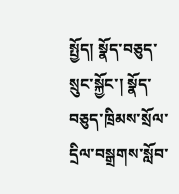སྤྱོད། སྣོད་བཅུད་སྲུང་སྐྱོང་། སྣོད་བཅུད་ཁྲིམས་སྲོལ་དྲིལ་བསྒྲགས་སློབ་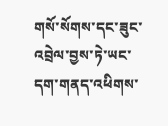གསོ་སོགས་དང་ཟུང་འབྲེལ་བྱས་ཏེ་ཡང་དག་གནད་འཕིགས་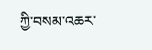ཀྱི་བསམ་འཆར་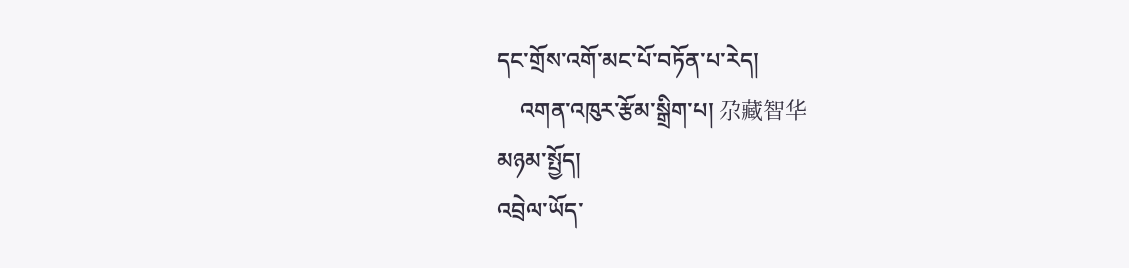དང་གྲོས་འགོ་མང་པོ་བཏོན་པ་རེད།
    འགན་འཁུར་རྩོམ་སྒྲིག་པ། 尕藏智华
མཉམ་སྤྱོད།
འབྲེལ་ཡོད་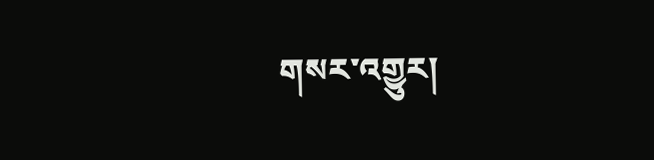གསར་འགྱུར།